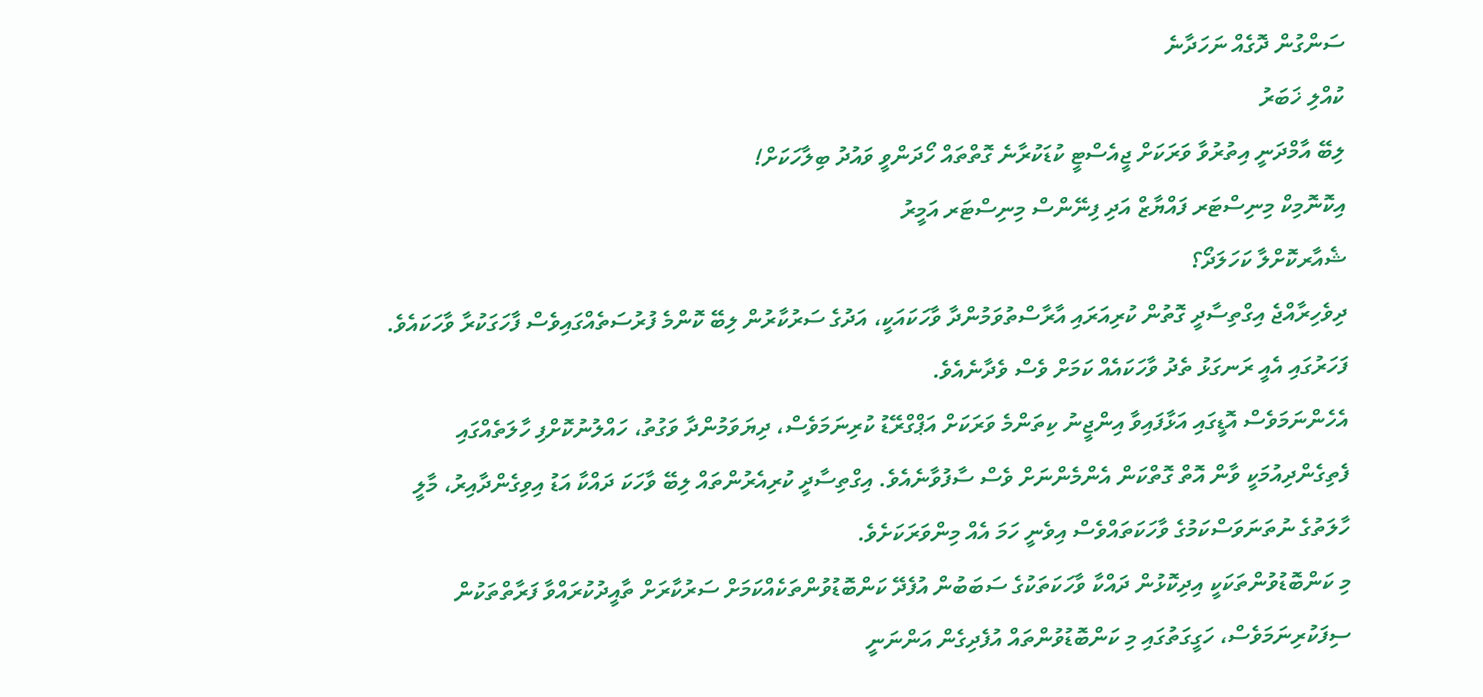ސަންގުން ދޮގެއް ނަހަދާނެ
ކުއްލި ޚަބަރު
ލިބޭ އާމްދަނީ އިތުރުވާ ވަރަކަށް ޖީއެސްޓީ ކުޑަކުރާނެ ގޮތްތައް ހޯދަންވީ ވައުދު ބިލާހަކަށް!
އިކޮނޮމިކް މިނިސްޓަރ ފައްޔާޒް އަދި ފިނޭންސް މިނިސްޓަރ އަމީރު
ޝެއާރކޮށްލާ ކަހަލަދޯ؟
ދިވެހިރާއްޖެ އިގްތިސާދީ ގޮތުން ކުރިއަރައި އާރާސްތުވަމުންދާ ވާހަކައަކީ، އަދުގެ ސަރުކާރުން ލިބޭ ކޮންމެ ފުރުސަތެއްގައިވެސް ފާހަގަކުރާ ވާހަކައެވެ. ފަހަރުގައި އެއީ ރަނގަޅު ތެދު ވާހަކައެއް ކަމަށް ވެސް ވެދާނެއެވެ.
އެހެންނަމަވެސް އޮޑީގައި އަޅާފައިވާ އިންޖީނު ކިތަންމެ ވަރަކަށް އަޕްގްރޭޑު ކުރިނަމަވެސް، ދިޔަވަމުންދާ ވަގުތު، ހައްލުނުކޮށްފި ހާލަތެއްގައި ފެތިގެންދިއުމަކީ ވާން އޮތް ގޮތްކަން އެންމެންނަށް ވެސް ސާފުވާނެއެވެ. އިގްތިސާދީ ކުރިއެރުންތައް ލިބޭ ވާހަކަ ދައްކާ އަޑު އިވިގެންދާއިރު، މާލީ ހާލަތުގެ ނުތަނަވަސްކަމުގެ ވާހަކަތައްވެސް އިވެނީ ހަމަ އެއް މިންވަރަކަށެވެ.
މި ކަންބޮޑުވުންތަކަކީ އިދިކޮޅުން ދައްކާ ވާހަކަތަކުގެ ސަބަބުން އުފެދޭ ކަންބޮޑުވުންތަކެއްކަމަށް ސަރުކާރަށް ތާއީދުކުރައްވާ ފަރާތްތަކުން ސިފަކުރިނަމަވެސް، ހަގީގަތުގައި މި ކަންބޮޑުވުންތައް އުފެދިގެން އަންނަނީ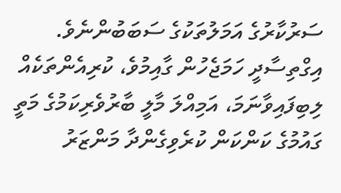ސަރުކާރުގެ އަމަލުތަކުގެ ސަބަބުންނެވެ. އިގްތިސާދީ ހަމަޖެހުން ގާއިމުވެ، ކުރިއެންތަކެއް ލިބިފައިވާނަމަ، އަމިއްލަ މާލީ ބާރުވެރިކަމުގެ މަތީ ގައުމުގެ ކަންކަން ކުރެވިގެންދާ މަންޒަރު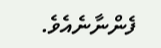ފެންނާނެއެވެ.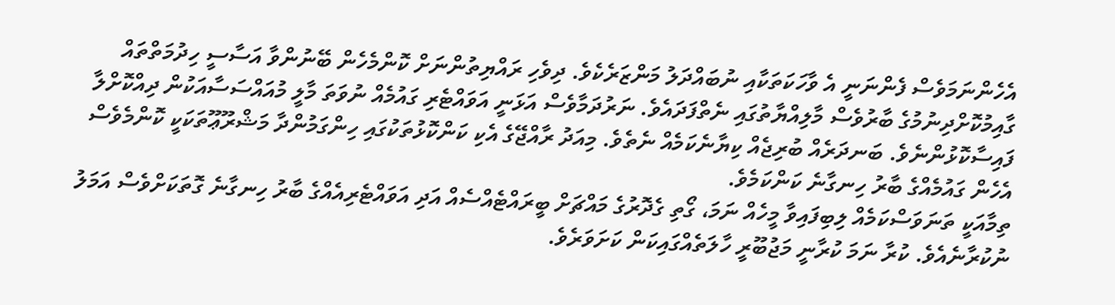އެހެންނަމަވެސް ފެންނަނީ އެ ވާހަކަތަކާއި ނުބައްދަލު މަންޒަރެކެވެ. ދިވެހި ރައްޔިތުންނަށް ކޮންމެހެން ބޭނުންވާ އަސާސީ ހިދުމަތްތައް ގާއިމުކޮށްދިނުމުގެ ބާރުވެސް މާލިއްޔާތުގައި ނެތްފަދައެވެ. ނަރުދަމާވެސް އަޅަނީ އަވައްޓެރި ގައުމެއް ނުވަތަ މާލީ މުއައްސަސާއަކުން ދިއްކޮށްލާ ފައިސާކޮޅުންނެވެ. ބަނދަރެއް ބުރިޖެއް ކިޔާނެކަމެއް ނެތެވެ. މިއަދު ރާއްޖޭގެ އެކި ކަންކޮޅުތަކުގައި ހިންގަމުންދާ މަޝްރޫޢޫތަކަކީ ކޮންމެވެސް އެހެން ގައުމެއްގެ ބާރު ހިނގާނެ ކަންކަމެވެ.
ތިމާއަކީ ތަނަވަސްކަމެއް ލިބިފައިވާ މީހެއް ނަމަ، ގޯތި ގެދޮރުގެ މައްޗަށް ބީރައްޓެއްސެއް އަދި އަވައްޓެރިއެއްގެ ބާރު ހިނގާނެ ގޮތަކަށްވެސް އަމަލު ނުކުރާނެއެވެ. ކުރާ ނަމަ ކުރާނީ މަޖުބޫރީ ހާލަތެއްގައިކަން ކަށަވަރެވެ.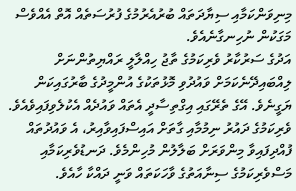މިނިވަންކަމާއި ސިޔާދަތައް ބުރުއެރުމުގެ ފުރުސަތެއް އޮތް އެއްވެސް މަގަކުން ނުހިނގާނެއެވެ.
އަދުގެ ސަރުކާރު ވެރިކަމުގެ ތާޖު ހިއްލާލީ ރައްޔިތުންނަށް ލިއްބައިދޭނެކަމަށް ވައުދުވި މޮޅުތަކުގެ އުންމީދުގެ ބާރުގައިކަން ޔަގީނެވެ. އޭގެ ތެރޭގައި އިގްތިސާދީ އެތައް ވައުދެއް އެކުލެވިފައިވެއެވެ. ވެރިކަމުގެ ދައުރު ނިމުމާއި ގާތަށް އައިސްފައިވާއިރު، އެ ވައުދުތައް ފުއްދިފައިވާ މިންވަރަށް ބަލާލުން މުހިންމެވެ. ދަނޑުވެރިކަމާއި މަސްވެރިކަމުގެ ސިނާއަތުގެ ވާހަކަތައް ވަނީ ދައްކާ ހާއެވެ.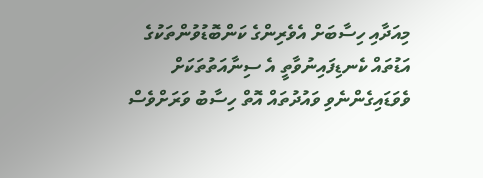މިއަދާއި ހިސާބަށް އެވެރިންގެ ކަންބޮޑުވުންތަކުގެ އަޑުތައް ކެނޑިފައިނުވާތީ އެ ސިނާއަތުތަކަށް ވެވަޑައިގެންނެވި ވައުދުތައް އޮތް ހިސާބު ވަރަށްވެސް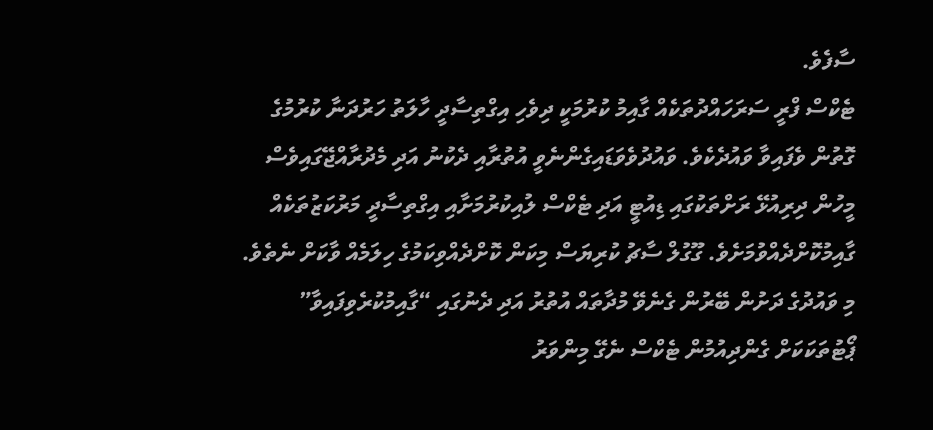ސާފެވެ.
ޓެކްސް ފްރީ ސަރަހައްދުތަކެއް ގާއިމު ކުރުމަކީ ދިވެހި އިގްތިސާދީ ހާލަތު ހަރުދަނާ ކުރުމުގެ ގޮތުން ވެފައިވާ ވައުދެކެވެ. ވައުދުވެވަޑައިގެންނެވީ އުތުރާއި ދެކުނު އަދި މެދުރާއްޖޭގައިވެސް މީހުން ދިރިއުޅޭ ރަށްތަކުގައި ޑިއުޓީ އަދި ޓެކްސް ލުއިކުރުމަށާއި އިގްތިސާދީ މަރުކަޒުތަކެއް ގާއިމުކޮށްދެއްވުމަށެވެ. ގޫގުލް ސާޗު ކުރިޔަސް މިކަން ކޮށްދެއްވިކަމުގެ ހިލަމެއް ވާކަށް ނެތެވެ. މި ވައުދުގެ ދަށުން ބޭރުން ގެނެވޭ މުދާތައް އުތުރު އަދި ދެނުގައި “ގާއިމުކުރެވިފައިވާ” ޕޯޓުތަކަކަށް ގެންދިއުމުން ޓެކްސް ނެގޭ މިންވަރު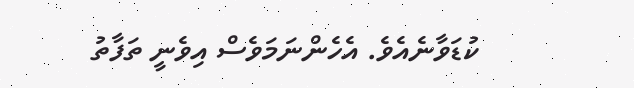ކުޑަވާނެއެވެ. އެހެންނަމަވެސް އިވެނީ ތަފާތު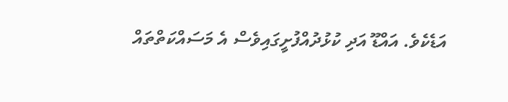އަޑެކެވެ. އައްޑޫ އަދި ކުޅުދުއްފުށީގައިވެސް އެ މަސައްކަތްތައް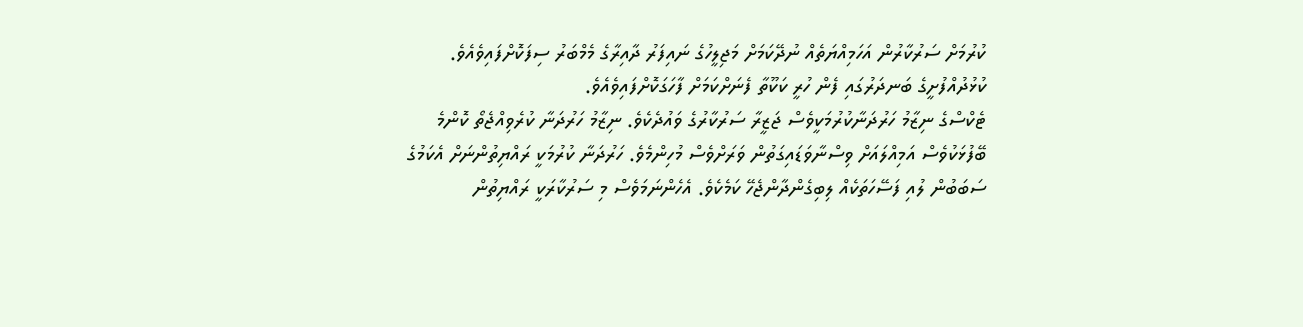ކުރުމަށް ސަރުކާރުން އަހަމިއްޔަތެއް ނުދޭކަމަށް މަޖިލީހުގެ ނައިފަރު ދާއިރާގެ މެމްބަރު ސިފަކޮށްފައިވެއެވެ. ކުޅުދުއްފުށީގެ ބަނދަރުގައި ފެން ހުރީ ކަކޫތާ ފެނަށްކަމަށް ފާހަގަކޮށްފައިވެއެވެ.
ޓެކްސްގެ ނިޒާމު ހަރުދަނާކުރުމަކީވެސް ޖަޒީރާ ސަރުކާރުގެ ވައުދެކެވެ. ނިޒާމު ހަރުދަނާ ކުރެވިއްޖެތޯ ކޮންމެ ބޭފުޅަކުވެސް އަމިއްލައަށް ވިސްނާވަޑައިގަތުން ވަރަށްވެސް މުހިންމެވެ. ހަރުދަނާ ކުރުމަކީ ރައްޔިތުންނަށް އެކަމުގެ ސަބަބުން ލުއި ފަސޭހަތަކެއް ލިބިގެންދާންޖެހޭ ކަމެކެވެ. އެހެންނަމަވެސް މި ސަރުކާރަކީ ރައްޔިތުން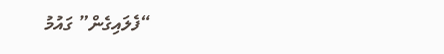“ފެލައިގެން” ގައުމު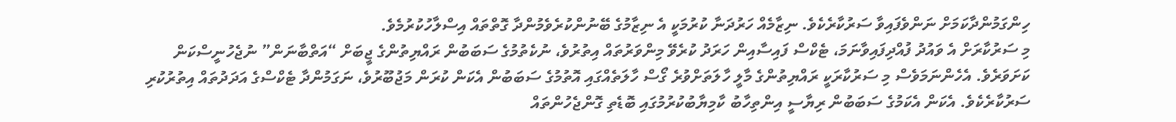ހިންގަމުންދާކަމަށް ނަންވެފައިވާ ސަރުކާރެކެވެ. ނިޒާމެއް ހަރުދަނާ ކުރުމަކީ އެ ނިޒާމުގެ ބޭނުންކުރެވެމުންދާ ގޮތްތައް އިސްލާހުކުރުމެވެ.
މި ސަރުކާރަށް އެ ވައުދު ފުއްދިފައިވާނަމަ، ޓެކްސް ފައިސާއިން ހަރަދު ކުރެވޭ މިންވަރުތައް އިތުރުވެ، ނުކެތުމުގެ ސަބަބުން ރައްޔިތުންގެ ޖީބަށް “އަތްބާނަން” ނުޖެހުނީސްކަން ކަށަވަރެވެ. އެހެންނަމަވެސް މި ސަރުކާރަކީ ރައްޔިތުންގެ މާލީ ހާލަތަށްވުރެ ގޯސް ހާލަތެއްގައި އޮތުމުގެ ސަބަބުން އެކަން ކުރަން މަޖުބޫރުވެ، ނަގަމުންދާ ޓެކްސްގެ އަދަދުތައް އިތުރުކުރި ސަރުކާރެކެވެ. އެކަން އެކަމުގެ ސަބަބުން ރިޔާސީ އިންތިހާބު ކާމިޔާބުކުރުމުގައި ބޮޑެތި ގޮންޖެހުންތައް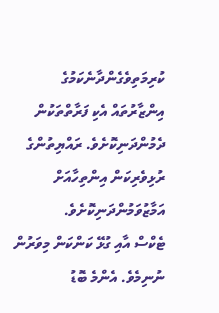ކުރިމަތިވެގެންދާނެކަމުގެ އިންޒާރުތައް އެކި ފަރާތްތަކުން ދެމުންދަނިކޮށެވެ. ރައްޔިތުންގެ ރުޅިވެރިކަން އިންތިހާއަށް އަމާޒުވަމުންދަނިކޮށެވެ.
ޓެކްސް އާއި ގުޅޭ ކަންކަން މިވަރުން ނުނިމެވެ. އެންމެ ބޮޑު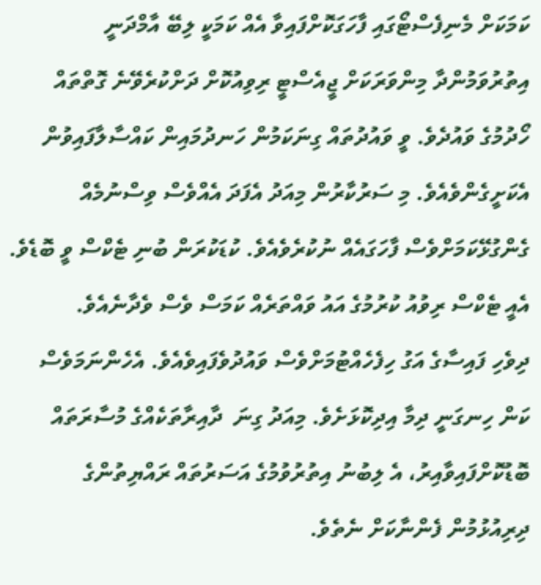ކަމަކަށް މެނިފެސްޓޯގައި ފާހަގަކޮށްފައިވާ އެއް ކަމަކީ ލިބޭ އާމްދަނީ އިތުރުވަމުންދާ މިންވަރަކަށް ޖީއެސްޓީ ރިވިއުކޮށް ދަށްކުރެވޭނެ ގޮތްތައް ހޯދުމުގެ ވައުދެވެ. ވީ ވައުދުތައް ގިނަކަމުން ހަނދުމައިން ކައްސާލާފައިވުން އެކަށީގެންވެއެވެ. މި ސަރުކާރުން މިއަދު އެފަދަ އެއްވެސް ވިސްނުމެއް ގެންގުޅޭކަމަށްވެސް ފާހަގައެއް ނުކުރެވެއެވެ. ކުޑަކުރަން ބުނި ޓެކްސް ވީ ބޮޑެވެ. އެއީ ޓެކްސް ރިވުއު ކުރުމުގެ އައު ވައްތަރެއް ކަމަސް ވެސް ވެދާނެއެވެ.
ދިވެހި ފައިސާގެ އަގު ހިފެހެއްޓުމަށްވެސް ވައުދުވެފައިވެއެވެ. އެހެންނަމަވެސް ކަން ހިނގަނީ ދިމާ އިދިކޮޅަށެވެ. މިއަދު ގިނަ  ދާއިރާތަކެއްގެ މުސާރަތައް ބޮޑުކޮށްފައިވާއިރު، އެ ލިބުނު އިތުރުވުމުގެ އަސަރުތައް ރައްޔިތުންގެ ދިރިއުޅުމުން ފެންނާކަށް ނެތެވެ.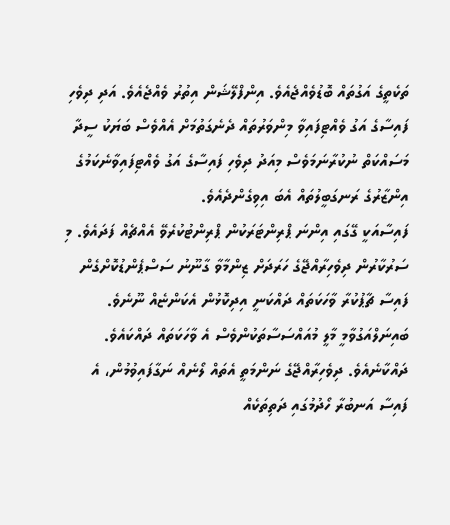ތަކެތީގެ އަގުތައް ބޮޑުވެއްޖެއެވެ. އިންފްލޭޝަން އިތުރު ވެއްޖެއެވެ. އަދި ދިވެހި ފައިސާގެ އަގު ވެއްޓިފައިވާ މިންވަރުތައް ދެނެގަތުމަށް އެއްވެސް ބަޔަކު ސީދާ މަސައްކަތް ނުކުރާނަމަވެސް މިއަދު ދިވެހި ފައިސާގެ އަގު ވެއްޓިފައިވާނެކަމުގެ އިންޒާރުގެ ރަނގަބީލުތައް އެބަ އިވިގެންދެއެވެ.
ފައިސާއަކީ ގޭގައި އިންނަ ޕްރިންޓަރަކުން ޕްރިންޓުކުރެވޭ އެއްޗެއް ފަދައެވެ. މި ސަރުކާރުން ދިވެހިރާއްޖޭގެ ހަރަދަށް ޒިންމާވާ ގާނޫނު ސަސްޕެންޑުކޮށްގެން ފައިސާ ޗާޕުކުރާ ވާހަކަތައް ދައްކަނީ އިދިކޮޅުން އެކަންޏެއް ނޫނެވެ. ބައިނަލްއަގުވާމީ މާލީ މުއައްސަސާތަކުންވެސް އެ ވާހަކަތައް ދައްކައެވެ. ދައްކާނެއެވެ. ދިވެހިރާއްޖޭގެ ނަންމަތީ އެތައް ލޯނެއް ނަގާފައިވުމުން، އެ ފައިސާ އަނބުރާ ހޯދުމުގައި ދަތިތަކެއް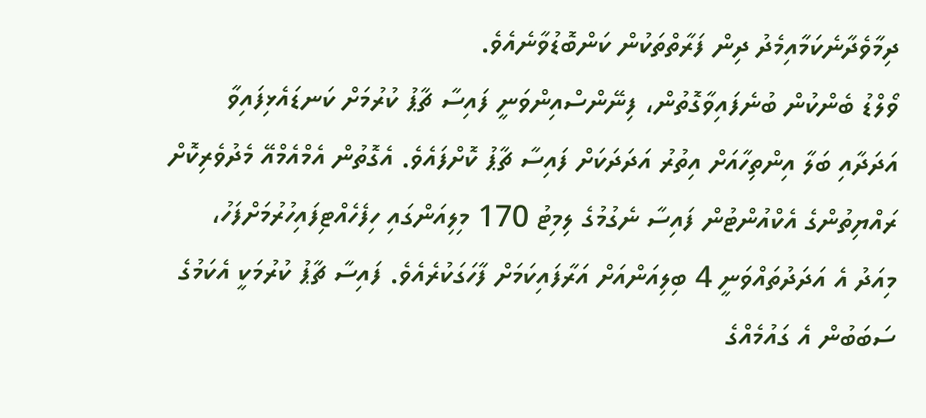ދިމާވެދާނެކަމާއިމެދު ދިން ފަރާތްތަކުން ކަންބޮޑުވާނެއެވެ.
ވޯލްޑު ބެންކުން ބުނެފައިވާގޮތުން، ފިނޭންސްއިންވަނީ ފައިސާ ޗާޕު ކުރުމަށް ކަނޑައެޅިފައިވާ އަދަދާއި ބަލާ އިންތިހާއަށް އިތުރު އަދަދަކަށް ފައިސާ ޗާޕު ކޮށްފައެވެ. އެގޮތުން އެމްއެމްއޭ މެދުވެރިކޮށް ރައްޔިތުންގެ އެކްއުންޓުން ފައިސާ ނެގުމުގެ ލިމިޓު 170 މިލިއަންގައި ހިފެހެއްޓިފައިހުރުމަށްފަހު، މިއަދު އެ އަދަދުތައްވަނީ 4 ބިލިއަންއަށް އަރާފައިކަމަށް ފާހަގަކުރެއެވެ. ފައިސާ ޗާޕު ކުރުމަކީ އެކަމުގެ ސަބަބުން އެ ގައުމެއްގެ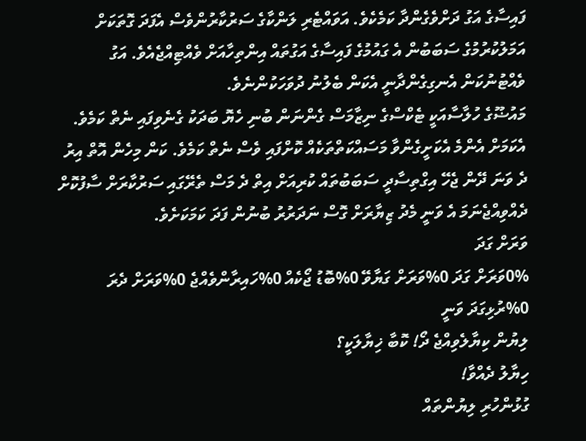ފައިސާގެ އަގު ދަށްވެގެންދާ ކަމެކެވެ. އަވައްޓެރި ލަންކާގެ ސަރުކާރުންވެސް އެފަދަ ގޮތަކަށް އަމަލުކުރުމުގެ ސަބަބުން އެ ގައުމުގެ ފައިސާގެ އަގުތައް އިންތިހާއަށް ވެއްޓިއްޖެއެވެ. އަގު ވެއްޓުނުކަން އެނގިގެންދާނީ އެކަން ބެލުނު ދުވަހަކުންނެވެ.
މައުޟޫގެ ހުލާސާއަކީ ޓެކްސްގެ ނިޒާމަސް ގެންނަން ބުނި ހެޔޮ ބަދަކު ގެނެވިފައި ނެތް ކަމެވެ. އެކަމަށް އެންމެ އެކަށީގެންވާ މަސައްކަތްތަކެއް ކޮށްފައި ވެސް ނެތް ކަމެވެ. ކަން މިހެން އޮތް އިރު ދެ ވަނަ ދޭން ޖެހޭ އިގްތިސާދީ ސަބަބުތައް ކުރިއަށް އިތް ދެ މަސް ތެރޭގައި ސަރުކާރަށް ސާފުކޮށް ދެއްވިއްޖެނަމަ އެ ވަނީ މެދު ޒިޔާރަށް ގޮސް ނަދަރުރު ބުނުން ފަދަ ކަމަކަށެވެ.
ވަރަށް ގަދަ
0%ވަރަށް ގަދަ 0%ވަރަށް ގަޔާވޭ 0%ބޮޑު ޖޯކެއް 0%ހައިރާންވެއްޖެ 0%ވަރަށް ދެރަ 0%ރުޅިގަދަ ވަނީ
ލިޔުން ކިޔާލެވިއްޖެ ދޯ! ކޮބާ ޚިޔާލަކީ؟
ހިޔާލު ދެއްވާ!
ގުޅުންހުރި ލިޔުންތައް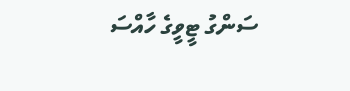ސަންގު ޓީވީގެ ހާއްސަ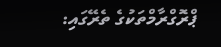ޕްރޮގްރާމްތަކުގެ ތެރޭގައި: